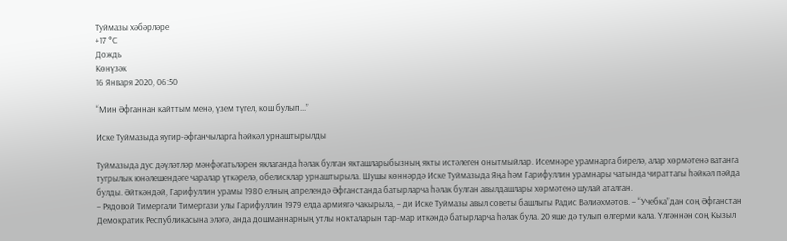Туймазы хәбәрләре
+17 °С
Дождь
Көнүзәк
16 Января 2020, 06:50

“Мин Әфганнан кайттым менә, үзем түгел, кош булып...”

Иске Туймазыда яугир-әфганчыларга һәйкәл урнаштырылды

Туймазыда дус дәүләтләр мәнфәгатьләрен яклаганда һәлак булган якташларыбызның якты истәлеген онытмыйлар. Исемнәре урамнарга бирелә, алар хөрмәтенә ватанга тугрылык юнәлешендәге чаралар үткәрелә, обелисклар урнаштырыла. Шушы көннәрдә Иске Туймазыда Яңа һәм Гарифуллин урамнары чатында чираттагы һәйкәл пәйда булды. Әйткәндәй, Гарифуллин урамы 1980 елның апрелендә Әфганстанда батырларча һәлак булган авылдашлары хөрмәтенә шулай аталган.
– Рядовой Тимергали Тимергази улы Гарифуллин 1979 елда армиягә чакырыла, – ди Иске Туймазы авыл советы башлыгы Радис Вәлиәхмәтов. – “Учебка”дан соң Әфганстан Демократик Республикасына эләгә, анда дошманнарның утлы нокталарын тар-мар иткәндә батырларча һәлак була. 20 яше дә тулып өлгерми кала. Үлгәннән соң Кызыл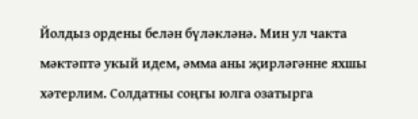Йолдыз ордены белән бүләкләнә. Мин ул чакта мәктәптә укый идем, әмма аны җирләгәнне яхшы хәтерлим. Солдатны соңгы юлга озатырга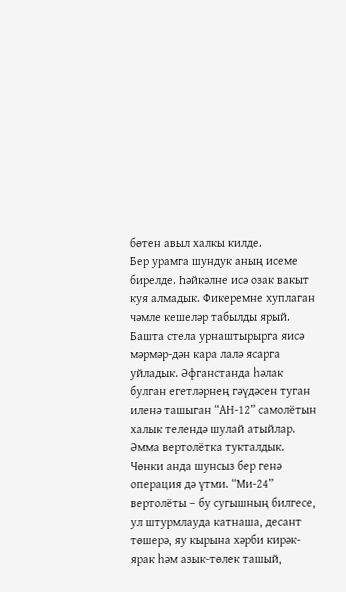бөтен авыл халкы килде.
Бер урамга шундук аның исеме бирелде. Һәйкәлне исә озак вакыт куя алмадык. Фикеремне хуплаган чәмле кешеләр табылды ярый.
Башта стела урнаштырырга яисә мәрмәр-дән кара лалә ясарга уйладык. Әфганстанда һәлак булган егетләрнең гәүдәсен туган иленә ташыган “АН-12” самолётын халык телендә шулай атыйлар. Әмма вертолётка тукталдык. Чөнки анда шунсыз бер генә операция дә үтми. “Ми-24” вертолёты – бу сугышның билгесе, ул штурмлауда катнаша, десант төшерә, яу кырына хәрби кирәк-ярак һәм азык-төлек ташый,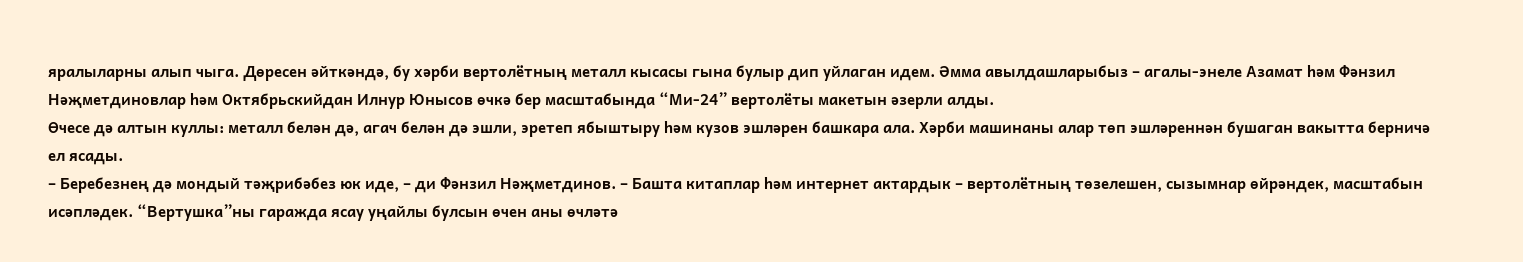яралыларны алып чыга. Дөресен әйткәндә, бу хәрби вертолётның металл кысасы гына булыр дип уйлаган идем. Әмма авылдашларыбыз – агалы-энеле Азамат һәм Фәнзил Нәҗметдиновлар һәм Октябрьскийдан Илнур Юнысов өчкә бер масштабында “Ми-24” вертолёты макетын әзерли алды.
Өчесе дә алтын куллы: металл белән дә, агач белән дә эшли, эретеп ябыштыру һәм кузов эшләрен башкара ала. Хәрби машинаны алар төп эшләреннән бушаган вакытта берничә ел ясады.
– Беребезнең дә мондый тәҗрибәбез юк иде, – ди Фәнзил Нәҗметдинов. – Башта китаплар һәм интернет актардык – вертолётның төзелешен, сызымнар өйрәндек, масштабын исәпләдек. “Вертушка”ны гаражда ясау уңайлы булсын өчен аны өчләтә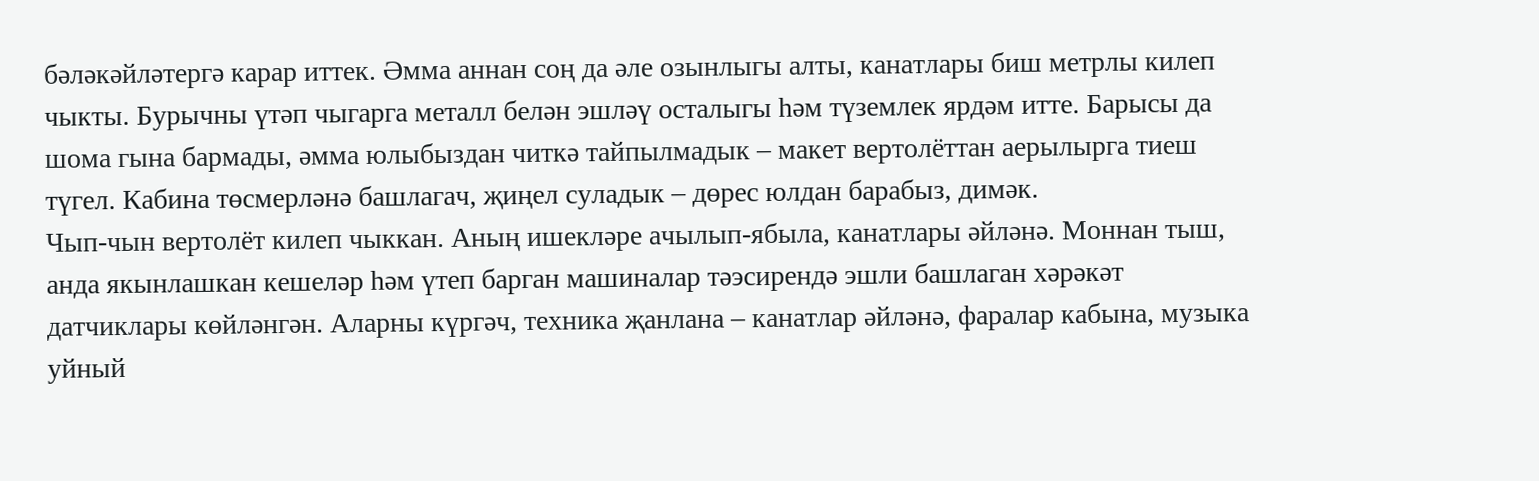бәләкәйләтергә карар иттек. Әмма аннан соң да әле озынлыгы алты, канатлары биш метрлы килеп чыкты. Бурычны үтәп чыгарга металл белән эшләү осталыгы һәм түземлек ярдәм итте. Барысы да шома гына бармады, әмма юлыбыздан читкә тайпылмадык – макет вертолёттан аерылырга тиеш түгел. Кабина төсмерләнә башлагач, җиңел суладык – дөрес юлдан барабыз, димәк.
Чып-чын вертолёт килеп чыккан. Аның ишекләре ачылып-ябыла, канатлары әйләнә. Моннан тыш, анда якынлашкан кешеләр һәм үтеп барган машиналар тәэсирендә эшли башлаган хәрәкәт датчиклары көйләнгән. Аларны күргәч, техника җанлана – канатлар әйләнә, фаралар кабына, музыка уйный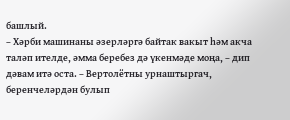башлый.
– Хәрби машинаны әзерләргә байтак вакыт һәм акча таләп ителде, әмма беребез дә үкенмәде моңа, – дип дәвам итә оста. – Вертолётны урнаштыргач, беренчеләрдән булып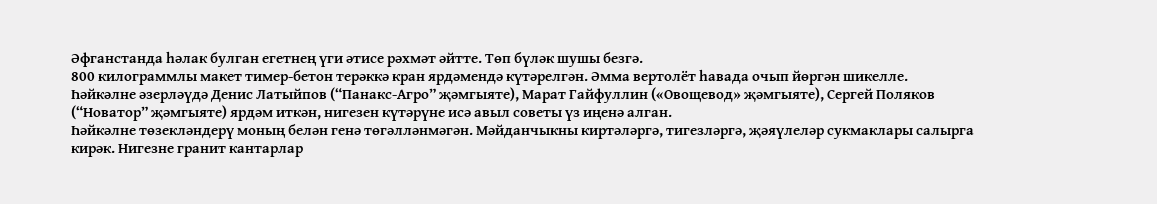Әфганстанда һәлак булган егетнең үги әтисе рәхмәт әйтте. Төп бүләк шушы безгә.
800 килограммлы макет тимер-бетон терәккә кран ярдәмендә күтәрелгән. Әмма вертолёт һавада очып йөргән шикелле.
Һәйкәлне әзерләүдә Денис Латыйпов (“Панакс-Агро” җәмгыяте), Марат Гайфуллин («Овощевод» җәмгыяте), Сергей Поляков (“Новатор” җәмгыяте) ярдәм иткән, нигезен күтәрүне исә авыл советы үз иңенә алган.
Һәйкәлне төзекләндерү моның белән генә төгәлләнмәгән. Мәйданчыкны киртәләргә, тигезләргә, җәяүлеләр сукмаклары салырга кирәк. Нигезне гранит кантарлар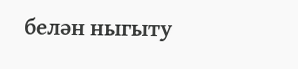белән ныгыту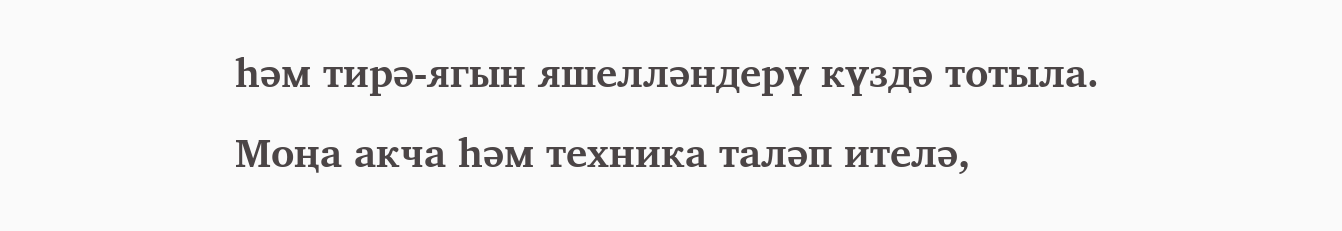һәм тирә-ягын яшелләндерү күздә тотыла. Моңа акча һәм техника таләп ителә,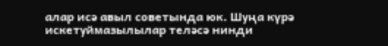алар исә авыл советында юк. Шуңа күрә искетуймазылылар теләсә нинди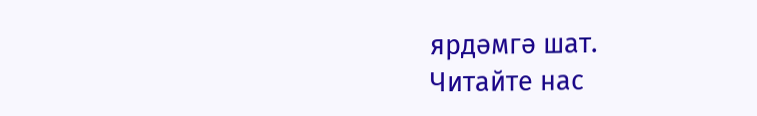ярдәмгә шат.
Читайте нас